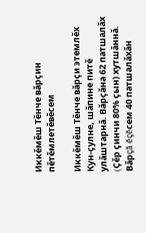Иккĕмĕш Тĕнче вăрçин пĕтĕмлетĕвĕсем

Иккĕмĕш Тĕнче вăрçи этемлĕх Кун-çулне, шăпине питĕ улăштарнă. Вăрçăна 62 патшалăх (Çĕр çинчи 80% çын) хутшăннă. Вăрçă ĕçĕсем 40 патшалăхăн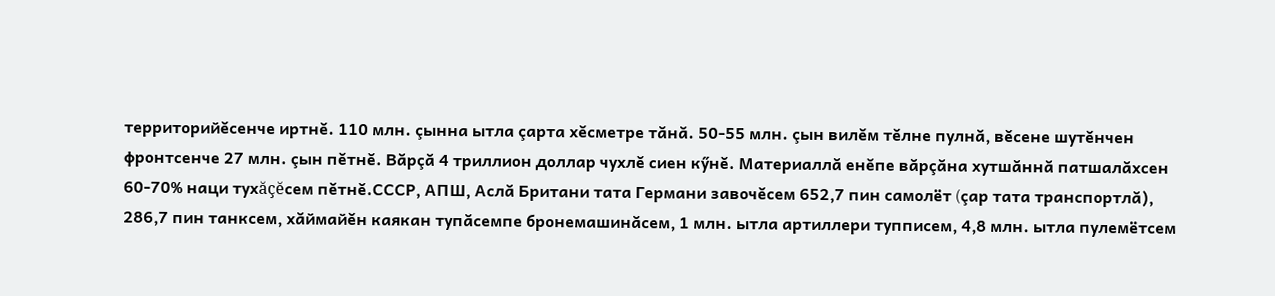территорийĕсенче иртнĕ. 110 млн. çынна ытла çарта хĕсметре тăнă. 50-55 млн. çын вилĕм тĕлне пулнă, вĕсене шутĕнчен фронтсенче 27 млн. çын пĕтнĕ. Вăрçă 4 триллион доллар чухлĕ сиен кӳнĕ. Материаллă енĕпе вăрçăна хутшăннă патшалăхсен 60-70% наци тухăçĕсем пĕтнĕ.СССР, АПШ, Аслă Британи тата Германи завочĕсем 652,7 пин самолёт (çар тата транспортлă), 286,7 пин танксем, хăймайĕн каякан тупăсемпе бронемашинăсем, 1 млн. ытла артиллери тупписем, 4,8 млн. ытла пулемётсем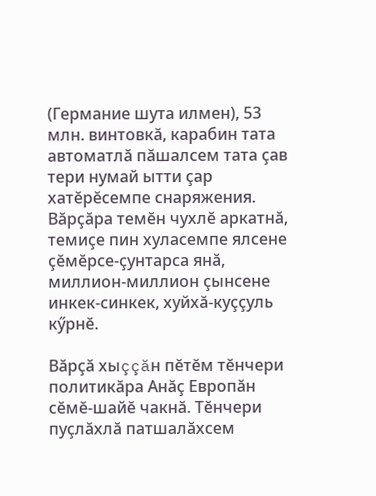(Германие шута илмен), 53 млн. винтовкă, карабин тата автоматлă пăшалсем тата çав тери нумай ытти çар хатĕрĕсемпе снаряжения. Вăрçăра темĕн чухлĕ аркатнă, темиçе пин хуласемпе ялсене çĕмĕрсе-çунтарса янă, миллион-миллион çынсене инкек-синкек, хуйхă-куççуль кӳрнĕ.

Вăрçă хыççăн пĕтĕм тĕнчери политикăра Анăç Европăн сĕмĕ-шайĕ чакнă. Тĕнчери пуçлăхлă патшалăхсем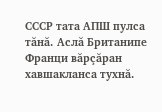СССР тата АПШ пулса тăнă. Аслă Британипе Франци вăрçăран хавшакланса тухнă.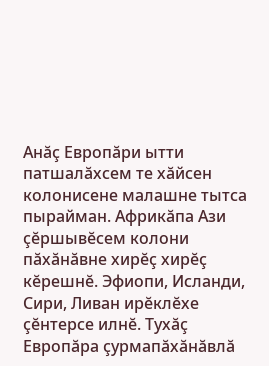Анăç Европăри ытти патшалăхсем те хăйсен колонисене малашне тытса пырайман. Африкăпа Ази çĕршывĕсем колони пăхăнăвне хирĕç хирĕç кĕрешнĕ. Эфиопи, Исланди, Сири, Ливан ирĕклĕхе çĕнтерсе илнĕ. Тухăç Европăра çурмапăхăнăвлă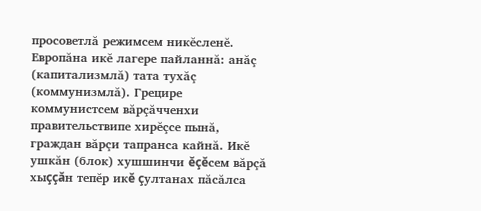просоветлă режимсем никĕсленĕ. Европăна икĕ лагере пайланнă: анăç (капитализмлă) тата тухăç (коммунизмлă). Грецире коммунистсем вăрçăчченхи правительствипе хирĕçсе пынă, граждан вăрçи тапранса кайнă. Икĕ ушкăн (блок) хушшинчи ĕçĕсем вăрçă хыççăн тепĕр икĕ çултанах пăсăлса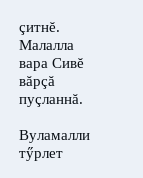çитнĕ. Малалла вара Сивĕ вăрçă пуçланнă.

Вуламалли тӳрлет